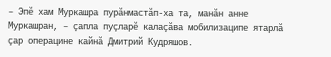– Эпĕ хам Муркашра пурăнмастăп-ха та, манăн анне Муркашран, – çапла пуçларĕ калаçăва мобилизаципе ятарлă çар операцине кайнă Дмитрий Кудряшов.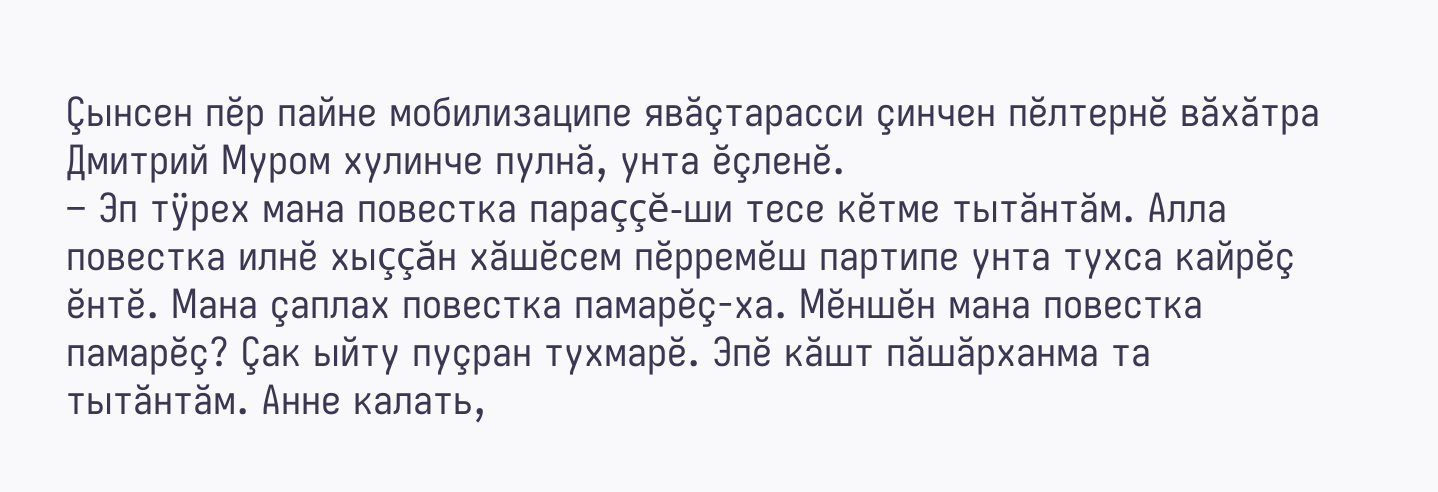Çынсен пĕр пайне мобилизаципе явăçтарасси çинчен пĕлтернĕ вăхăтра Дмитрий Муром хулинче пулнă, унта ĕçленĕ.
– Эп тÿрех мана повестка параççĕ-ши тесе кĕтме тытăнтăм. Алла повестка илнĕ хыççăн хăшĕсем пĕрремĕш партипе унта тухса кайрĕç ĕнтĕ. Мана çаплах повестка памарĕç-ха. Мĕншĕн мана повестка памарĕç? Çак ыйту пуçран тухмарĕ. Эпĕ кăшт пăшăрханма та тытăнтăм. Анне калать,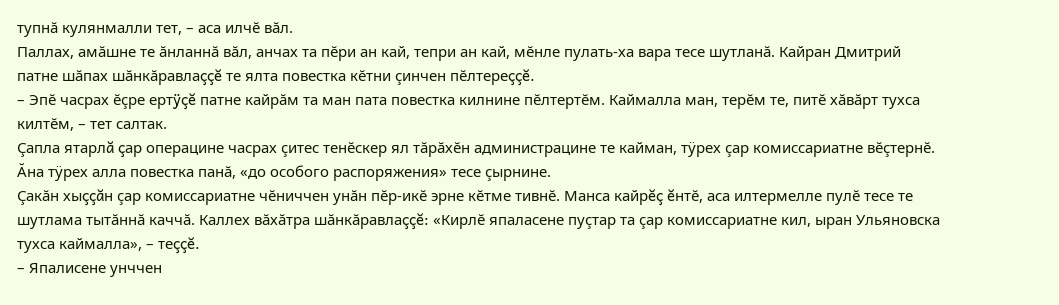тупнă кулянмалли тет, – аса илчĕ вăл.
Паллах, амăшне те ăнланнă вăл, анчах та пĕри ан кай, тепри ан кай, мĕнле пулать-ха вара тесе шутланă. Кайран Дмитрий патне шăпах шăнкăравлаççĕ те ялта повестка кĕтни çинчен пĕлтереççĕ.
– Эпĕ часрах ĕçре ертÿçĕ патне кайрăм та ман пата повестка килнине пĕлтертĕм. Каймалла ман, терĕм те, питĕ хăвăрт тухса килтĕм, – тет салтак.
Çапла ятарлă çар операцине часрах çитес тенĕскер ял тăрăхĕн администрацине те кайман, тÿрех çар комиссариатне вĕçтернĕ. Ăна тÿрех алла повестка панă, «до особого распоряжения» тесе çырнине.
Çакăн хыççăн çар комиссариатне чĕниччен унăн пĕр-икĕ эрне кĕтме тивнĕ. Манса кайрĕç ĕнтĕ, аса илтермелле пулĕ тесе те шутлама тытăннă каччă. Каллех вăхăтра шăнкăравлаççĕ: «Кирлĕ япаласене пуçтар та çар комиссариатне кил, ыран Ульяновска тухса каймалла», – теççĕ.
– Япалисене унччен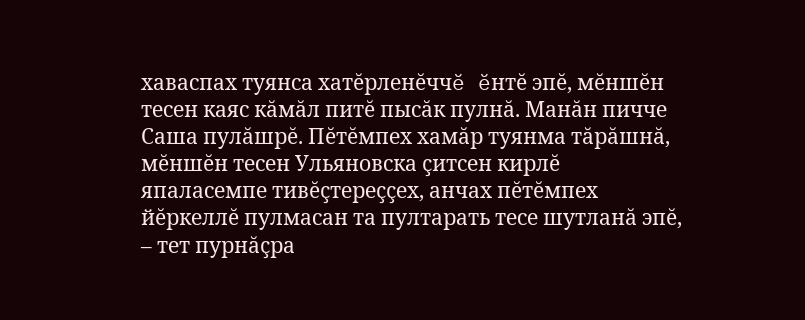хаваспах туянса хатĕрленĕччĕ ĕнтĕ эпĕ, мĕншĕн тесен каяс кăмăл питĕ пысăк пулнă. Манăн пичче Саша пулăшрĕ. Пĕтĕмпех хамăр туянма тăрăшнă, мĕншĕн тесен Ульяновска çитсен кирлĕ япаласемпе тивĕçтереççех, анчах пĕтĕмпех йĕркеллĕ пулмасан та пултарать тесе шутланă эпĕ, – тет пурнăçра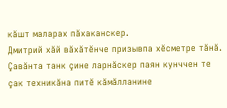кăшт маларах пăхаканскер.
Дмитрий хăй вăхăтĕнче призывпа хĕсметре тăнă. Çавăнта танк çине ларнăскер паян кунччен те çак техникăна питĕ кăмăлланине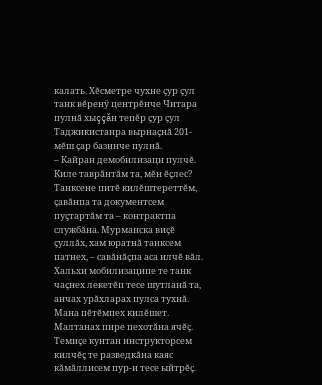калать. Хĕсметре чухне çур çул танк вĕренÿ центрĕнче Читара пулнă хыççăн тепĕр çур çул Таджикистанра вырнаçнă 201-мĕш çар базинче пулнă.
– Кайран демобилизаци пулчĕ. Киле таврăнтăм та, мĕн ĕçлес? Танксене питĕ килĕштереттĕм, çавăнпа та документсем пуçтартăм та – контрактпа службăна. Мурманска виçĕ çуллăх, хам юратнă танксем патнех, – савăнăçпа аса илчĕ вăл.
Хальхи мобилизаципе те танк чаçнех лекетĕп тесе шутланă та, анчах урăхларах пулса тухнă.
Мана пĕтĕмпех килĕшет. Малтанах пире пехотăна ячĕç. Темиçе кунтан инструкторсем килчĕç те разведкăна каяс кăмăллисем пур-и тесе ыйтрĕç.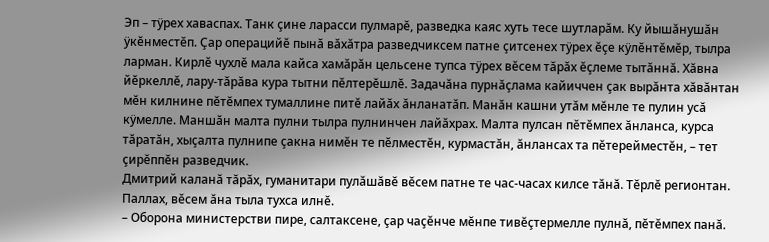Эп – тÿрех хаваспах. Танк çине ларасси пулмарĕ, разведка каяс хуть тесе шутларăм. Ку йышăнушăн ÿкĕнместĕп. Çар операцийĕ пынă вăхăтра разведчиксем патне çитсенех тÿрех ĕçе кÿлĕнтĕмĕр, тылра ларман. Кирлĕ чухлĕ мала кайса хамăрăн цельсене тупса тÿрех вĕсем тăрăх ĕçлеме тытăннă. Хăвна йĕркеллĕ, лару-тăрăва кура тытни пĕлтерĕшлĕ. Задачăна пурнăçлама кайиччен çак вырăнта хăвăнтан мĕн килнине пĕтĕмпех тумаллине питĕ лайăх ăнланатăп. Манăн кашни утăм мĕнле те пулин усă кÿмелле. Маншăн малта пулни тылра пулнинчен лайăхрах. Малта пулсан пĕтĕмпех ăнланса, курса тăратăн, хыçалта пулнипе çакна нимĕн те пĕлместĕн, курмастăн, ăнлансах та пĕтерейместĕн, – тет çирĕппĕн разведчик.
Дмитрий каланă тăрăх, гуманитари пулăшăвĕ вĕсем патне те час-часах килсе тăнă. Тĕрлĕ регионтан. Паллах, вĕсем ăна тыла тухса илнĕ.
– Оборона министерстви пире, салтаксене, çар чаçĕнче мĕнпе тивĕçтермелле пулнă, пĕтĕмпех панă.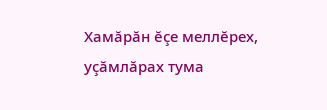Хамăрăн ĕçе меллĕрех, уçăмлăрах тума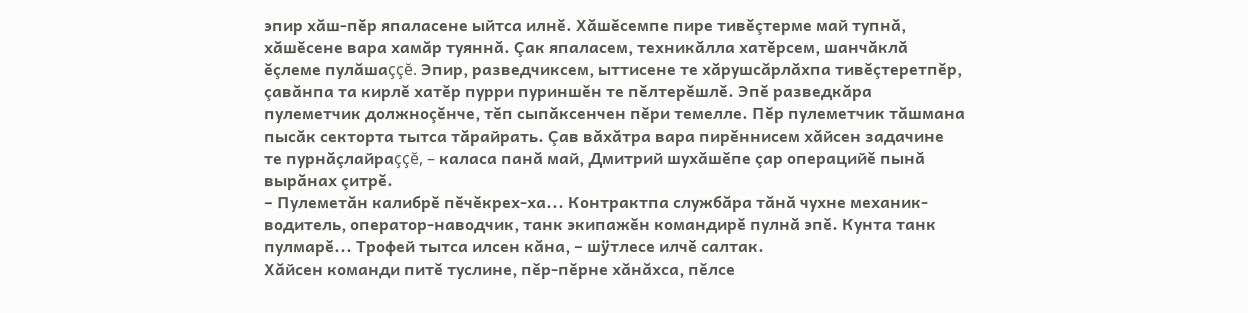эпир хăш-пĕр япаласене ыйтса илнĕ. Хăшĕсемпе пире тивĕçтерме май тупнă, хăшĕсене вара хамăр туяннă. Çак япаласем, техникăлла хатĕрсем, шанчăклă ĕçлеме пулăшаççĕ. Эпир, разведчиксем, ыттисене те хăрушсăрлăхпа тивĕçтеретпĕр, çавăнпа та кирлĕ хатĕр пурри пуриншĕн те пĕлтерĕшлĕ. Эпĕ разведкăра пулеметчик должноçĕнче, тĕп сыпăксенчен пĕри темелле. Пĕр пулеметчик тăшмана пысăк секторта тытса тăрайрать. Çав вăхăтра вара пирĕннисем хăйсен задачине те пурнăçлайраççĕ, – каласа панă май, Дмитрий шухăшĕпе çар операцийĕ пынă вырăнах çитрĕ.
– Пулеметăн калибрĕ пĕчĕкрех-ха... Контрактпа службăра тăнă чухне механик-водитель, оператор-наводчик, танк экипажĕн командирĕ пулнă эпĕ. Кунта танк пулмарĕ... Трофей тытса илсен кăна, – шÿтлесе илчĕ салтак.
Хăйсен команди питĕ туслине, пĕр-пĕрне хăнăхса, пĕлсе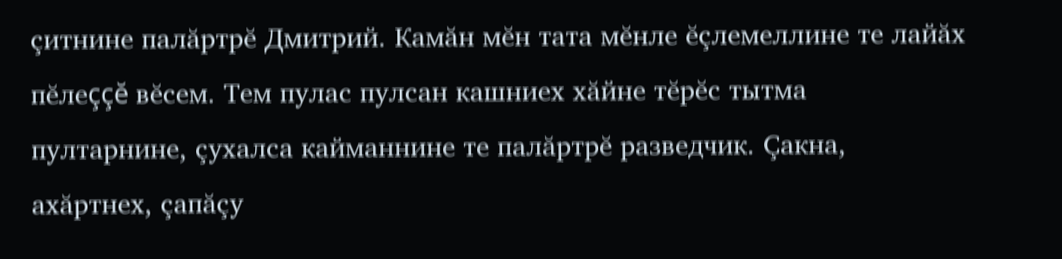çитнине палăртрĕ Дмитрий. Камăн мĕн тата мĕнле ĕçлемеллине те лайăх пĕлеççĕ вĕсем. Тем пулас пулсан кашниех хăйне тĕрĕс тытма пултарнине, çухалса кайманнине те палăртрĕ разведчик. Çакна, ахăртнех, çапăçу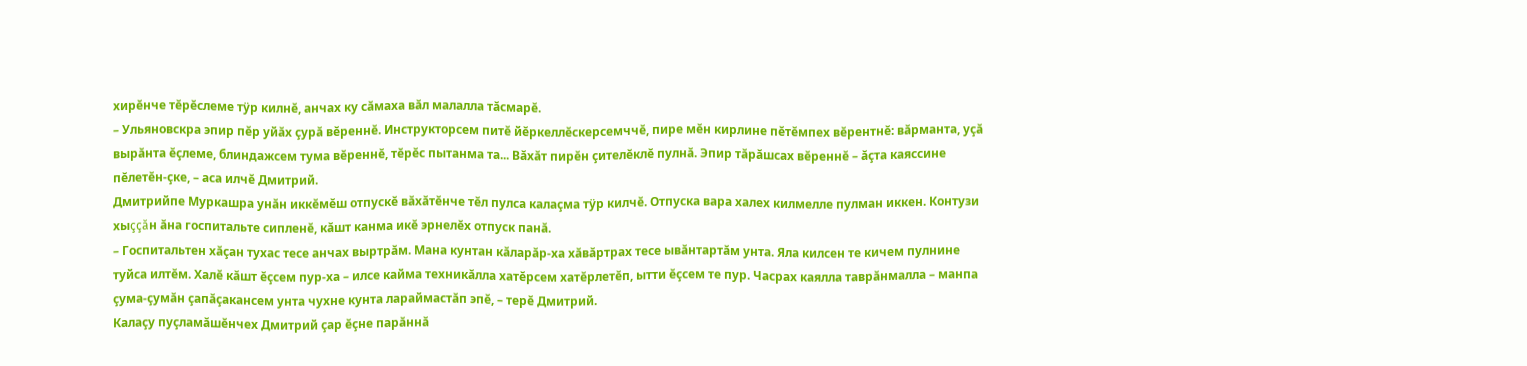хирĕнче тĕрĕслеме тÿр килнĕ, анчах ку сăмаха вăл малалла тăсмарĕ.
– Ульяновскра эпир пĕр уйăх çурă вĕреннĕ. Инструкторсем питĕ йĕркеллĕскерсемччĕ, пире мĕн кирлине пĕтĕмпех вĕрентнĕ: вăрманта, уçă вырăнта ĕçлеме, блиндажсем тума вĕреннĕ, тĕрĕс пытанма та... Вăхăт пирĕн çителĕклĕ пулнă. Эпир тăрăшсах вĕреннĕ – ăçта каяссине пĕлетĕн-çке, – аса илчĕ Дмитрий.
Дмитрийпе Муркашра унăн иккĕмĕш отпускĕ вăхăтĕнче тĕл пулса калаçма тÿр килчĕ. Отпуска вара халех килмелле пулман иккен. Контузи хыççăн ăна госпитальте сипленĕ, кăшт канма икĕ эрнелĕх отпуск панă.
– Госпитальтен хăçан тухас тесе анчах выртрăм. Мана кунтан кăларăр-ха хăвăртрах тесе ывăнтартăм унта. Яла килсен те кичем пулнине туйса илтĕм. Халĕ кăшт ĕçсем пур-ха – илсе кайма техникăлла хатĕрсем хатĕрлетĕп, ытти ĕçсем те пур. Часрах каялла таврăнмалла – манпа çума-çумăн çапăçакансем унта чухне кунта лараймастăп эпĕ, – терĕ Дмитрий.
Калаçу пуçламăшĕнчех Дмитрий çар ĕçне парăннă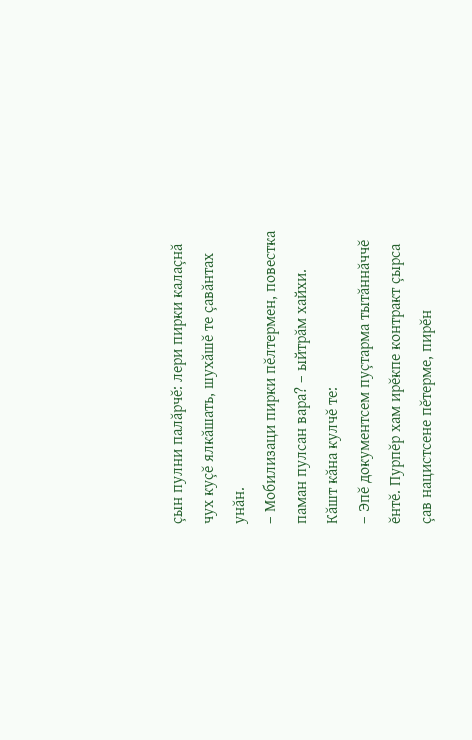çын пулни палăрчĕ: лери пирки калаçнă чух куçĕ ялкăшать, шухăшĕ те çавăнтах унăн.
– Мобилизаци пирки пĕлтермен, повестка паман пулсан вара? – ыйтрăм хайхи.
Кăшт кăна кулчĕ те:
– Эпĕ документсем пуçтарма тытăннăччĕ ĕнтĕ. Пурпĕр хам ирĕкпе контракт çырса çав нацистсене пĕтерме, пирĕн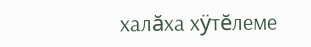халăха хÿтĕлеме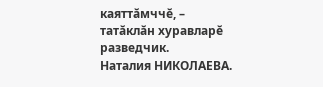каяттăмччĕ, – татăклăн хуравларĕ разведчик.
Наталия НИКОЛАЕВА.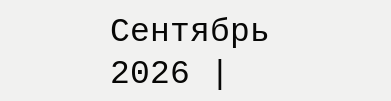Сентябрь 2026 |